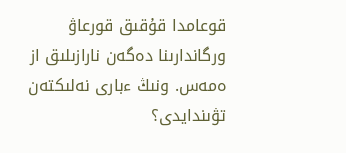قوعامدا قۇقىق قورعاۋ ورگاندارىنا دەگەن نارازىلىق از ەمەس. ونىڭ ءبارى نەلىكتەن تۋىندايدى؟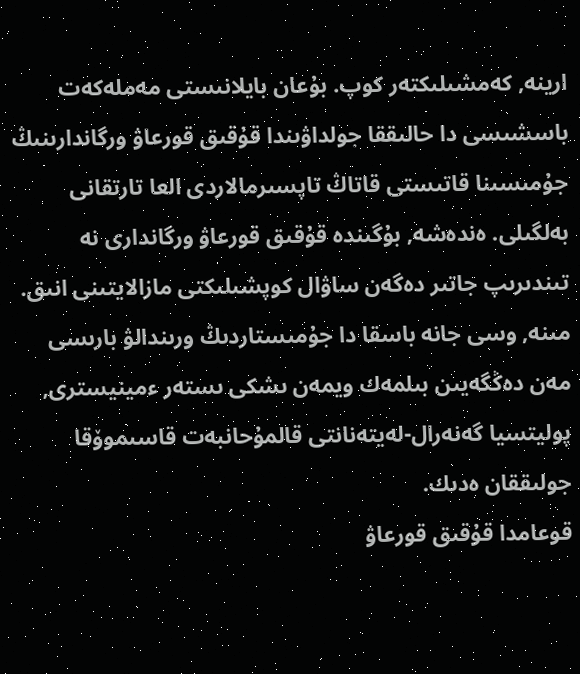ارينە, كەمشىلىكتەر كوپ. بۇعان بايلانىستى مەملەكەت باسشىسى دا حالىققا جولداۋىندا قۇقىق قورعاۋ ورگاندارىنىڭ جۇمىسىنا قاتىستى قاتاڭ تاپسىرمالاردى العا تارتقانى بەلگىلى. ەندەشە, بۇگىندە قۇقىق قورعاۋ ورگاندارى نە تىندىرىپ جاتىر دەگەن ساۋال كوپشىلىكتى مازالايتىنى انىق. مىنە, وسى جانە باسقا دا جۇمىستاردىڭ ورىندالۋ بارىسى مەن دەڭگەيىن بىلمەك ويمەن ىشكى ىستەر ءمينيسترى, پوليتسيا گەنەرال-لەيتەنانتى قالمۇحانبەت قاسىموۆقا جولىققان ەدىك.
قوعامدا قۇقىق قورعاۋ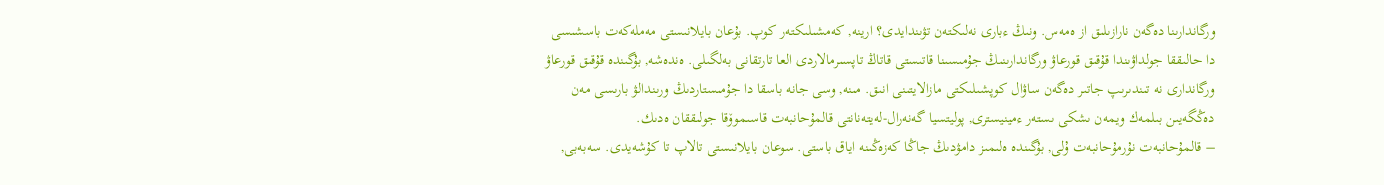ورگاندارىنا دەگەن نارازىلىق از ەمەس. ونىڭ ءبارى نەلىكتەن تۋىندايدى؟ ارينە, كەمشىلىكتەر كوپ. بۇعان بايلانىستى مەملەكەت باسشىسى دا حالىققا جولداۋىندا قۇقىق قورعاۋ ورگاندارىنىڭ جۇمىسىنا قاتىستى قاتاڭ تاپسىرمالاردى العا تارتقانى بەلگىلى. ەندەشە, بۇگىندە قۇقىق قورعاۋ ورگاندارى نە تىندىرىپ جاتىر دەگەن ساۋال كوپشىلىكتى مازالايتىنى انىق. مىنە, وسى جانە باسقا دا جۇمىستاردىڭ ورىندالۋ بارىسى مەن دەڭگەيىن بىلمەك ويمەن ىشكى ىستەر ءمينيسترى, پوليتسيا گەنەرال-لەيتەنانتى قالمۇحانبەت قاسىموۆقا جولىققان ەدىك.
– قالمۇحانبەت نۇرمۇحانبەت ۇلى, بۇگىندە ەلىمىز دامۋدىڭ جاڭا كەزەڭىنە اياق باستى. سوعان بايلانىستى تالاپ تا كۇشەيدى. سەبەبى,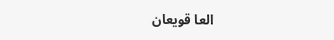العا قويعان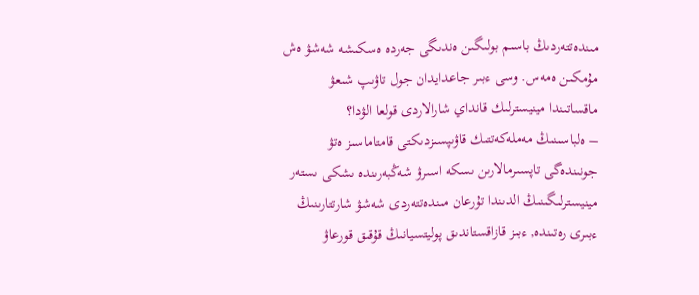مىندەتتەردىڭ باسىم بولىگىن ەندىگى جەردە ەسكىشە شەشۋ ەش مۇمكىن ەمەس. وسى ءبىر جاعدايدان جول تاۋىپ شىعۋ ماقساتىندا مينيسترلىك قانداي شارالاردى قولعا الۋدا؟
– ەلباسىنىڭ مەملەكەتتىك قاۋىپسىزدىكتى قامتاماسىز ەتۋ جونىندەگى تاپسىرمالارىن ىسكە اسىرۋ شەڭبەرىندە ىشكى ىستەر مينيسترلىگىنىڭ الدىندا تۇرعان مىندەتتەردى شەشۋ شارتتارىنىڭ ءبىرى رەتىندە, ءبىز قازاقستاندىق پوليتسيانىڭ قۇقىق قورعاۋ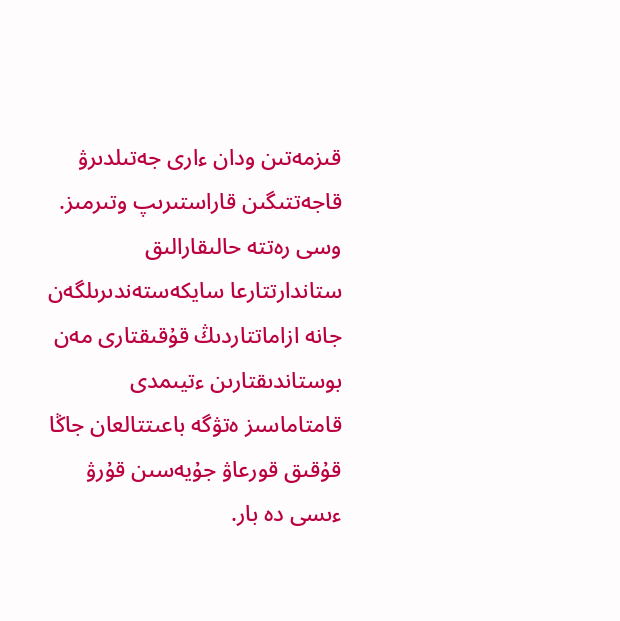قىزمەتىن ودان ءارى جەتىلدىرۋ قاجەتتىگىن قاراستىرىپ وتىرمىز. وسى رەتتە حالىقارالىق ستاندارتتارعا سايكەستەندىرىلگەن جانە ازاماتتاردىڭ قۇقىقتارى مەن بوستاندىقتارىن ءتيىمدى قامتاماسىز ەتۋگە باعىتتالعان جاڭا قۇقىق قورعاۋ جۇيەسىن قۇرۋ ءىسى دە بار.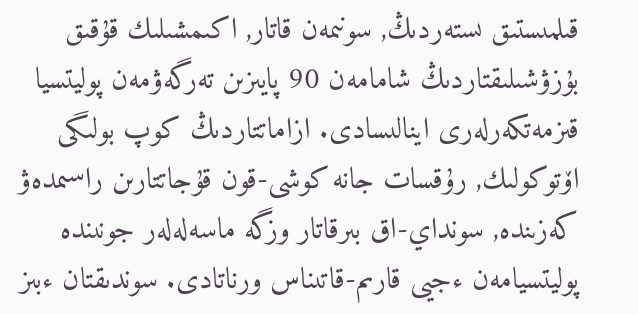قىلمىستىق ىستەردىڭ, سونىمەن قاتار, اكىمشىلىك قۇقىق بۇزۋشىلىقتاردىڭ شامامەن 90 پايىزىن تەرگەۋمەن پوليتسيا قىزمەتكەرلەرى اينالىسادى. ازاماتتاردىڭ كوپ بولىگى اۆتوكولىك, رۇقسات جانە كوشى-قون قۇجاتتارىن راسىمدەۋ كەزىندە, سونداي-اق بىرقاتار وزگە ماسەلەلەر جونىندە پوليتسيامەن ءجيى قارىم-قاتىناس ورناتادى. سوندىقتان ءبىز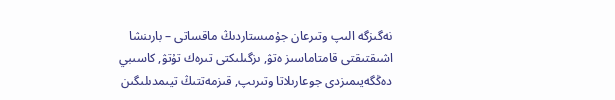نەگىزگە الىپ وتىرعان جۇمىستاردىڭ ماقساتى – بارىنشا اشىقتىقتى قامتاماسىز ەتۋ, ىزگىلىكتى تىرەك تۇتۋ, كاسىبي دەڭگەيىمىزدى جوعارىلاتا وتىرىپ, قىزمەتتىڭ تيىمدىلىگىن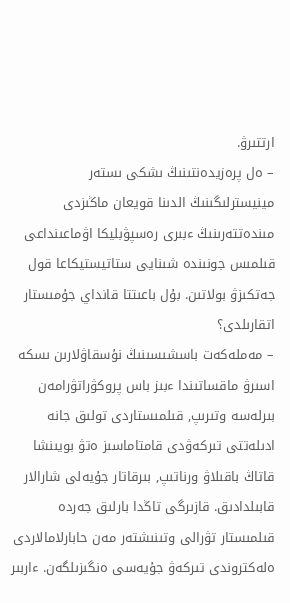ارتتىرۋ.
– ەل پرەزيدەنتىنىڭ ىشكى ىستەر مينيسترلىگىنىڭ الدىنا قويعان ماڭىزدى مىندەتتەرىنىڭ ءبىرى رەسپۋبليكا اۋماعىنداعى قىلمىس جونىندە شىنايى ستاتيستيكاعا قول جەتكىزۋ بولاتىن. بۇل باعىتتا قانداي جۇمىستار اتقارىلدى؟
– مەملەكەت باسشىسىنىڭ نۇسقاۋلارىن ىسكە اسىرۋ ماقساتىندا ءبىز باس پروكۋراتۋرامەن بىرلەسە وتىرىپ, قىلمىستاردى تولىق جانە ادىلەتتى تىركەۋدى قامتاماسىز ەتۋ بويىنشا قاتاڭ باقىلاۋ ورناتىپ, بىرقاتار جۇيەلى شارالار قابىلدادىق. قازىرگى تاڭدا بارلىق جەردە قىلمىستار تۋرالى وتىنىشتەر مەن حابارلامالاردى ەلەكتروندى تىركەۋ جۇيەسى ەنگىزىلگەن. ءاربىر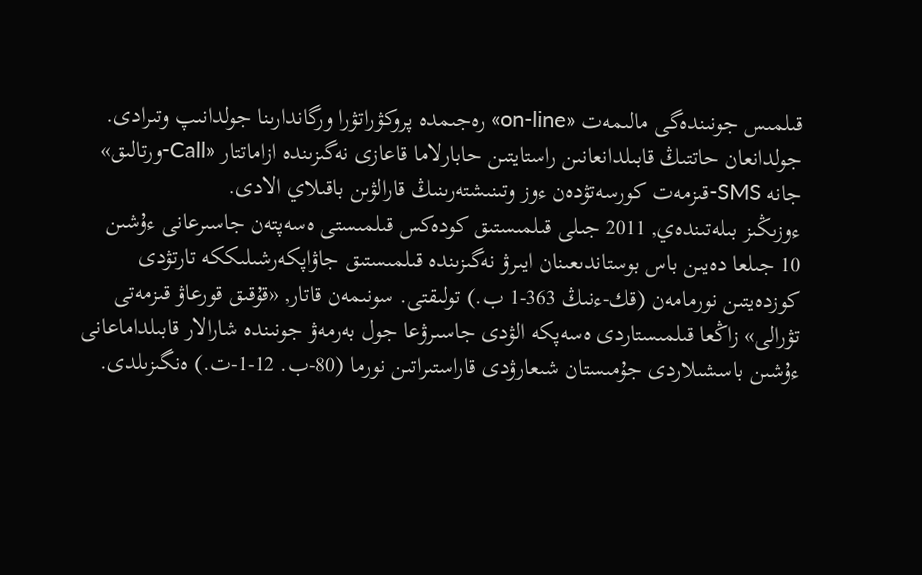قىلمىس جونىندەگى مالىمەت «on-line» رەجىمدە پروكۋراتۋرا ورگاندارىنا جولدانىپ وتىرادى. جولدانعان حاتتىڭ قابىلدانعانىن راستايتىن حابارلاما قاعازى نەگىزىندە ازاماتتار «Call-ورتالىق» جانە SMS-قىزمەت كورسەتۋدەن ءوز وتىنىشتەرىنىڭ قارالۋىن باقىلاي الادى.
ءوزىڭىز بىلەتىندەي, 2011 جىلى قىلمىستىق كودەكس قىلمىستى ەسەپتەن جاسىرعانى ءۇشىن 10 جىلعا دەيىن باس بوستاندىعىنان ايىرۋ نەگىزىندە قىلمىستىق جاۋاپكەرشىلىككە تارتۋدى كوزدەيتىن نورمامەن (قك-ءنىڭ 363-1 ب.) تولىقتى. سونىمەن قاتار, «قۇقىق قورعاۋ قىزمەتى تۋرالى» زاڭعا قىلمىستاردى ەسەپكە الۋدى جاسىرۋعا جول بەرمەۋ جونىندە شارالار قابىلداماعانى ءۇشىن باسشىلاردى جۇمىستان شىعارۋدى قاراستىراتىن نورما (80-ب. 12-1-ت.) ەنگىزىلدى.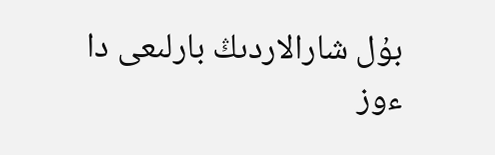بۇل شارالاردىڭ بارلىعى دا ءوز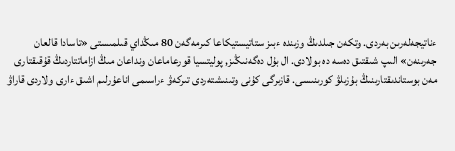ءناتيجەلەرىن بەردى. وتكەن جىلدىڭ وزىندە ءبىز ستاتيستيكاعا كىرمەگەن 80 مىڭداي قىلمىستى «تاسادا قالعان جەرىنەن» الىپ شىقتىق دەسە دە بولادى. ال بۇل دەگەنىڭىز, پوليتسيا قورعاماعان ونداعان مىڭ ازاماتتاردىڭ قۇقىقتارى مەن بوستاندىقتارىنىڭ بۇزىلۋ كورىنىسى. قازىرگى كۇنى وتىنىشتەردى تىركەۋ ءراسىمى اناعۇرلىم اشىق ءارى ولاردى قاراۋ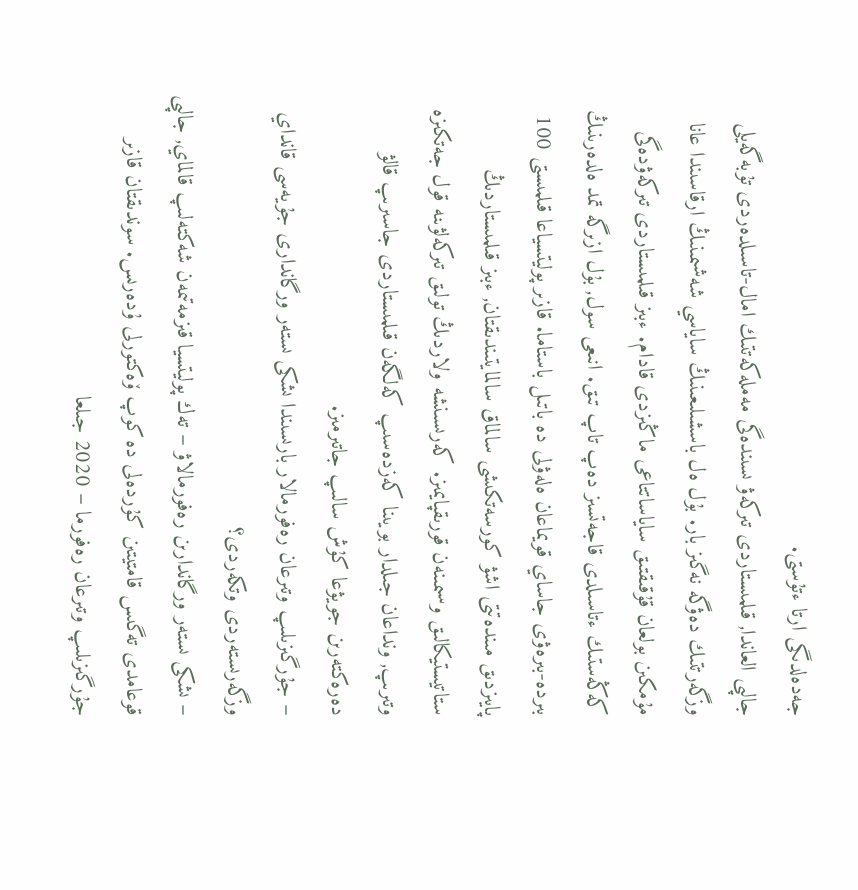جەدەلدىگى ارتا ءتۇستى.
جالپى العاندا, قىلمىستاردى تىركەۋ ىسىندەگى مەملەكەتتىك امال-تاسىلدەردى تۇبەگەيلى وزگەرتتىك دەۋگە نەگىز بار. بۇل ەل باسشىلىعىنىڭ ساياسي شەشىمىنىڭ ارقاسىندا عانا مۇمكىن بولعان قۇقىقتىق ساياساتتاعى ماڭىزدى قادام. ءبىز قىلمىستاردى تىركەۋدەگى كەڭەستىك ءتاسىلدى قاجەتسىز دەپ تاپ تىق. انىعى سول, بۇل ازىرگە تمد ەلدەرىنىڭ بىردە-بىرەۋى جاساي قويماعان ەلەۋلى دە باتىل باستاما. قازىر پوليتسياعا قىلمىستى 100 پايىزدىق مىندەتتى اشۋ كورسەتكىشى سالماق سالمايتىندىقتان, ءبىز قىلمىستاردىڭ ستاتيستيكالىق وسىمىنەن قورىقپايمىز. كەرىسىنشە ولاردىڭ تولىق تىركەلۋىنە قول جەتكىزە وتىرىپ, ونداعان جىلدار بويىنا كەزدەسىپ كەلگەن قىلمىستاردى جاسىرىپ قالۋ دەرەكتەرىن جويۋعا كۇش سالىپ جاتىرمىز.
– جۇرگىزىلىپ وتىرعان رەفورمالار بارىسىندا ىشكى ىستەر ورگاندارى جۇيەسى قانداي وزگەرىستەردى وتكەردى؟
– ىشكى ىستەر ورگاندارىن رەفورمالاۋ – تەك پوليتسيا قىزمەتىمەن شەكتەلىپ قالماي, جالپى قوعامدى تەگىس قامتيتىن كۇردەلى دە كوپ ۆەكتورلى ۇدەرىس. سوندىقتان قازىر جۇرگىزىلىپ وتىرعان رەفورما – 2020 جىلعا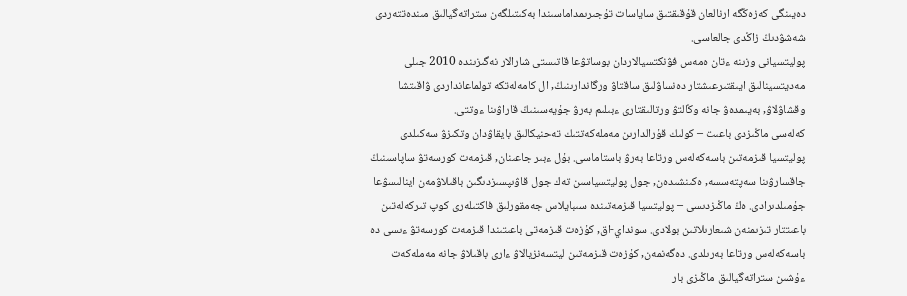دەيىنگى كەزەڭگە ارنالعان قۇقىقتىق ساياسات تۇجىرىمداماسىندا بەكىتىلگەن ستراتەگيالىق مىندەتتەردى شەشۋدىڭ زاڭدى جالعاسى.
پوليتسيانى وزىنە ءتان ەمەس فۋنكتسيالاردان بوساتۋعا قاتىستى شارالار نەگىزىندە 2010 جىلى مەديتسينالىق ايىقتىرعىشتار دەنساۋلىق ساقتاۋ ورگاندارىنىڭ, ال كامەلەتكە تولماعانداردى ۋاقىتشا وقشاۋلاۋ, بەيىمدەۋ جانە وڭالتۋ ورتالىقتارى ءبىلىم بەرۋ جۇيەسىنىڭ قاراۋىنا ءوتتى.
كەلەسى ماڭىزدى باعىت – كولىك قۇرالدارىن مەملەكەتتىك تەحنيكالىق بايقاۋدان وتكىزۋ سەكىلدى پوليتسيا قىزمەتىن باسەكەلەس ورتاعا بەرۋ باستاماسى. بۇل ءبىر جاعىنان, قىزمەت كورسەتۋ ساپاسىنىڭ جاقسارۋىنا سەپتەسسە, ەكىنشىدەن, جول پوليتسياسىن تەك جول قاۋىپسىزدىگىن باقىلاۋمەن اينالىسۋعا جۇمىلدىرادى. ەڭ ماڭىزدىسى – پوليتسيا قىزمەتىندە سىبايلاس جەمقورلىق فاكتىلەرى كوپ تىركەلەتىن باعىتتار تىزىمنەن شىعارىلاتىن بولادى. سونداي-اق, كۇزەت قىزمەتى باعىتىندا قىزمەت كورسەتۋ ءىسى دە باسەكەلەس ورتاعا بەرىلدى. دەگەنمەن, كۇزەت قىزمەتىن ليتسەنزيالاۋ ءارى باقىلاۋ جانە مەملەكەت ءۇشىن ستراتەگيالىق ماڭىزى بار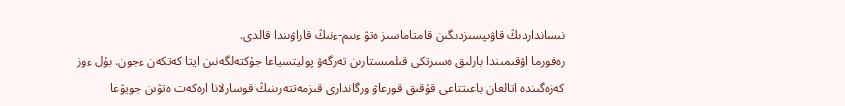نىسانداردىڭ قاۋىپسىزدىگىن قامتاماسىز ەتۋ ءىىم-ءنىڭ قاراۋىندا قالدى.
رەفورما اۋقىمىندا بارلىق ەسىرتكى قىلمىستارىن تەرگەۋ پوليتسياعا جۇكتەلگەنىن ايتا كەتكەن ءجون. بۇل ءوز كەزەگىندە اتالعان باعىتتاعى قۇقىق قورعاۋ ورگاندارى قىزمەتتەرىنىڭ قوسارلانا ارەكەت ەتۋىن جويۋعا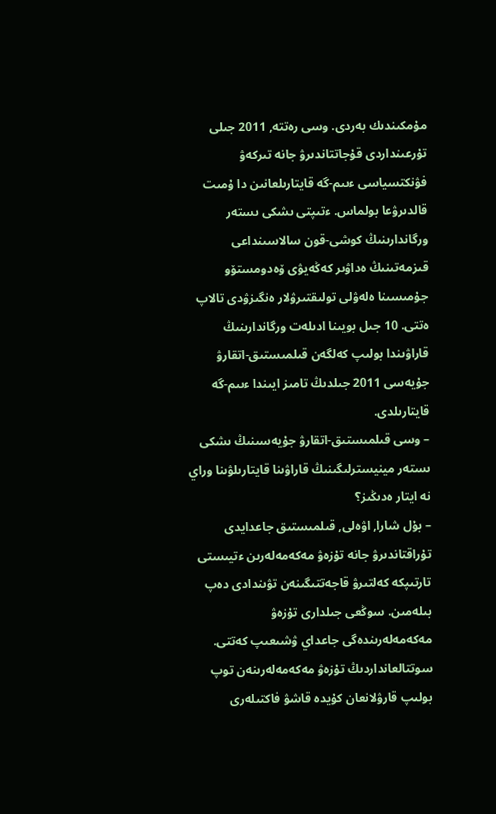مۇمكىندىك بەردى. وسى رەتتە, 2011 جىلى تۇرعىنداردى قۇجاتتاندىرۋ جانە تىركەۋ فۋنكتسياسى ءىىم-گە قايتارىلعانىن دا ۇمىت قالدىرۋعا بولماس. ءتىپتى ىشكى ىستەر ورگاندارىنىڭ كوشى-قون سالاسىنداعى قىزمەتىنىڭ ەداۋىر كەڭەيۋى ۆەدومستۆو جۇمىسىنا ەلەۋلى تولىقتىرۋلار ەنگىزۋدى تالاپ ەتتى. 10 جىل بويىنا ادىلەت ورگاندارىنىڭ قاراۋىندا بولىپ كەلگەن قىلمىستىق-اتقارۋ جۇيەسى 2011 جىلدىڭ تامىز ايىندا ءىىم-گە قايتارىلدى.
– وسى قىلمىستىق-اتقارۋ جۇيەسىنىڭ ىشكى ىستەر مينيسترلىگىنىڭ قاراۋىنا قايتارىلۋىنا وراي نە ايتار ەدىڭىز؟
– بۇل شارا, اۋەلى, قىلمىستىق جاعدايدى تۇراقتاندىرۋ جانە تۇزەۋ مەكەمەلەرىن ءتيىستى تارتىپكە كەلتىرۋ قاجەتتىگىنەن تۋىندادى دەپ بىلەمىن. سوڭعى جىلدارى تۇزەۋ مەكەمەلەرىندەگى جاعداي ۋشىعىپ كەتتى. سوتتالعانداردىڭ تۇزەۋ مەكەمەلەرىنەن توپ بولىپ قارۋلانعان كۇيدە قاشۋ فاكتىلەرى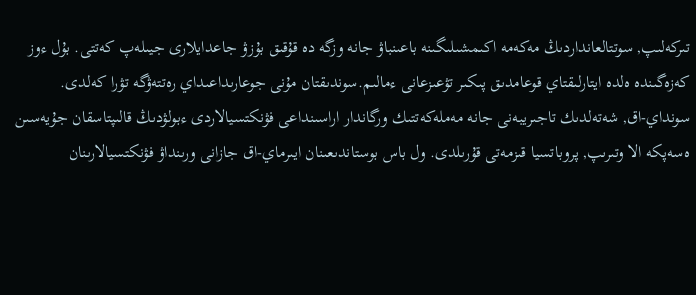تىركەلىپ, سوتتالعانداردىڭ مەكەمە اكىمشىلىگىنە باعىنباۋ جانە وزگە دە قۇقىق بۇزۋ جاعدايلارى جيىلەپ كەتتى. بۇل ءوز كەزەگىندە ەلدە ايتارلىقتاي قوعامدىق پىكىر تۋعىزعانى ءمالىم.سوندىقتان مۇنى جوعارىداعىداي رەتتەۋگە تۋرا كەلدى.
سونداي-اق, شەتەلدىك تاجىريبەنى جانە مەملەكەتتىك ورگاندار اراسىنداعى فۋنكتسيالاردى ءبولۋدىڭ قالىپتاسقان جۇيەسىن ەسەپكە الا وتىرىپ, پروباتسيا قىزمەتى قۇرىلدى. ول باس بوستاندىعىنان ايىرماي-اق جازانى ورىنداۋ فۋنكتسيالارىنان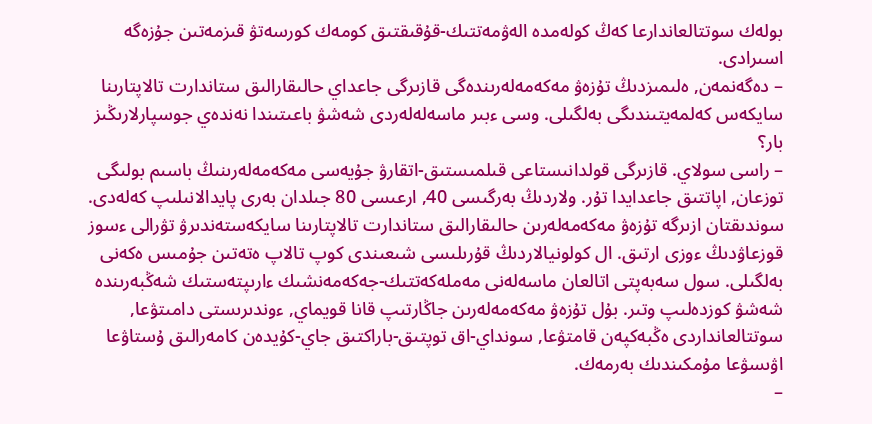بولەك سوتتالعاندارعا كەڭ كولەمدە الەۋمەتتىك-قۇقىقتىق كومەك كورسەتۋ قىزمەتىن جۇزەگە اسىرادى.
– دەگەنمەن, ەلىمىزدىڭ تۇزەۋ مەكەمەلەرىندەگى قازىرگى جاعداي حالىقارالىق ستاندارت تالاپتارىنا سايكەس كەلمەيتىندىگى بەلگىلى. وسى ءبىر ماسەلەلەردى شەشۋ باعىتىندا نەندەي جوسپارلارىڭىز بار؟
– راسى سولاي. قازىرگى قولدانىستاعى قىلمىستىق-اتقارۋ جۇيەسى مەكەمەلەرىنىڭ باسىم بولىگى توزعان, اپاتتىق جاعدايدا تۇر. ولاردىڭ بەرگىسى 40, ارعىسى 80 جىلدان بەرى پايدالانىلىپ كەلەدى. سوندىقتان ازىرگە تۇزەۋ مەكەمەلەرىن حالىقارالىق ستاندارت تالاپتارىنا سايكەستەندىرۋ تۋرالى ءسوز قوزعاۋدىڭ ءوزى ارتىق. ال كولونيالاردىڭ قۇرىلىسى شىعىندى كوپ تالاپ ەتەتىن جۇمىس ەكەنى بەلگىلى. سول سەبەپتى اتالعان ماسەلەنى مەملەكەتتىك-جەكەمەنشىك ءارىپتەستىك شەڭبەرىندە شەشۋ كوزدەلىپ وتىر. بۇل تۇزەۋ مەكەمەلەرىن جاڭارتىپ قانا قويماي, ءوندىرىستى دامىتۋعا, سوتتالعانداردى ەڭبەكپەن قامتۋعا, سونداي-اق توپتىق-باراكتىق جاي-كۇيدەن كامەرالىق ۇستاۋعا اۋىسۋعا مۇمكىندىك بەرمەك.
–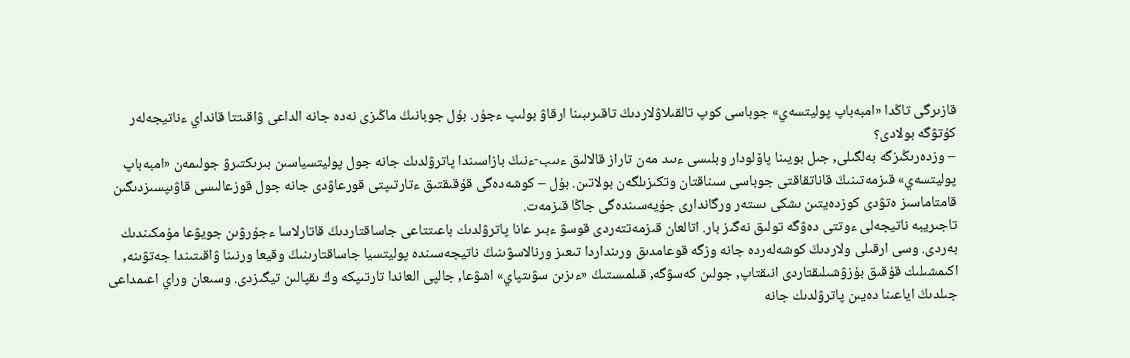قازىرگى تاڭدا «امبەباپ پوليتسەي» جوباسى كوپ تالقىلاۋلاردىڭ تاقىرىبىنا ارقاۋ بولىپ ءجۇر. بۇل جوبانىڭ ماڭىزى نەدە جانە الداعى ۋاقىتتا قانداي ءناتيجەلەر كۇتۋگە بولادى؟
– وزدەرىڭىزگە بەلگىلى, جىل بويىنا پاۆلودار وبلىسى ءىىد مەن تاراز قالالىق ءىىب-ءنىڭ بازاسىندا پاترۋلدىك جانە جول پوليتسياسىن بىرىكتىرۋ جولىمەن «امبەباپ پوليتسەي» قىزمەتىنىڭ قاناتقاقتى جوباسى سىناقتان وتكىزىلگەن بولاتىن. بۇل – كوشەدەگى قۇقىقتىق ءتارتىپتى قورعاۋدى جانە جول قوزعالىسى قاۋىپسىزدىگىن قامتاماسىز ەتۋدى كوزدەيتىن ىشكى ىستەر ورگاندارى جۇيەسىندەگى جاڭا قىزمەت.
تاجىريبە ناتيجەلى ءوتتى دەۋگە تولىق نەگىز بار. اتالعان قىزمەتتەردى قوسۋ ءبىر عانا پاترۋلدىك باعىتتاعى جاساقتاردىڭ قاتارلاسا ءجۇرۋىن جويۋعا مۇمكىندىك بەردى. وسى ارقىلى ولاردىڭ كوشەلەردە جانە وزگە قوعامدىق ورىنداردا تىعىز ورنالاسۋىنىڭ ناتيجەسىندە پوليتسيا جاساقتارىنىڭ وقيعا ورنىنا ۋاقىتىندا جەتۋىنە, اكىمشىلىك قۇقىق بۇزۋشىلىقتاردى انىقتاپ, جولىن كەسۋگە, قىلمىستىڭ «ءىزىن سۋىتپاي» اشۋعا, جالپى العاندا تارتىپكە وڭ ىقپالىن تيگىزدى. وسىعان وراي اعىمداعى جىلدىڭ اياعىنا دەيىن پاترۋلدىك جانە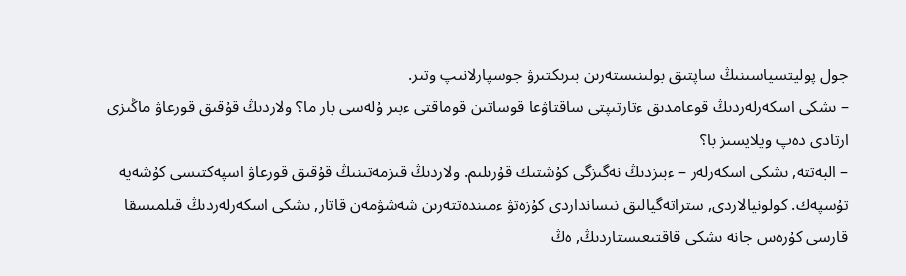جول پوليتسياسىنىڭ ساپتىق بولىنىستەرىن بىرىكتىرۋ جوسپارلانىپ وتىر.
– ىشكى اسكەرلەردىڭ قوعامدىق ءتارتىپتى ساقتاۋعا قوساتىن قوماقتى ءبىر ۇلەسى بار ما؟ ولاردىڭ قۇقىق قورعاۋ ماڭىزى ارتادى دەپ ويلايسىز با؟
– البەتتە, ىشكى اسكەرلەر – ءبىزدىڭ نەگىزگى كۇشتىك قۇرىلىم. ولاردىڭ قىزمەتىنىڭ قۇقىق قورعاۋ اسپەكتىسى كۇشەيە تۇسپەك. كولونيالاردى, ستراتەگيالىق نىسانداردى كۇزەتۋ ءمىندەتتەرىن شەشۋمەن قاتار, ىشكى اسكەرلەردىڭ قىلمىسقا قارسى كۇرەس جانە ىشكى قاقتىعىستاردىڭ, ەڭ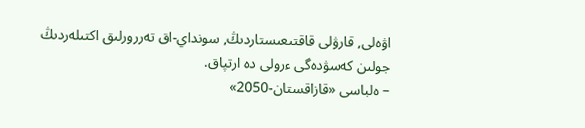اۋەلى, قارۋلى قاقتىعىستاردىڭ, سونداي-اق تەررورلىق اكتىلەردىڭ جولىن كەسۋدەگى ءرولى دە ارتپاق.
– ەلباسى «قازاقستان-2050»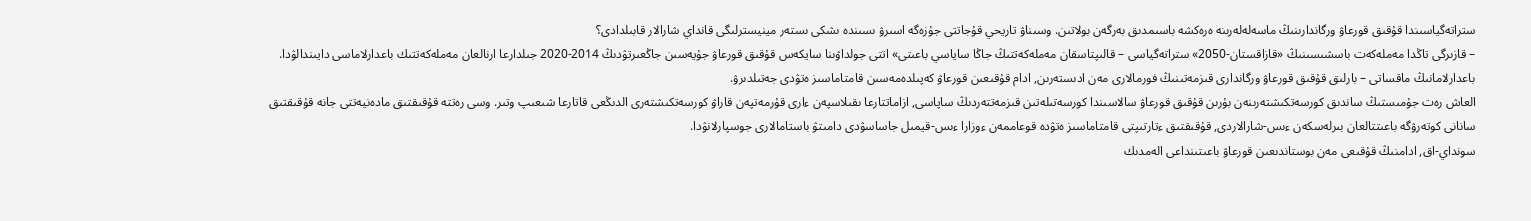ستراتەگياسىندا قۇقىق قورعاۋ ورگاندارىنىڭ ماسەلەلەرىنە ەرەكشە باسىمدىق بەرگەن بولاتىن. وسىناۋ تاريحي قۇجاتتى جۇزەگە اسىرۋ ىسىندە ىشكى ىستەر مينيسترلىگى قانداي شارالار قابىلدادى؟
– قازىرگى تاڭدا مەملەكەت باسشىسىنىڭ «قازاقستان-2050» ستراتەگياسى – قالىپتاسقان مەملەكەتتىڭ جاڭا ساياسي باعىتى» اتتى جولداۋىنا سايكەس قۇقىق قورعاۋ جۇيەسىن جاڭعىرتۋدىڭ 2014-2020 جىلدارعا ارنالعان مەملەكەتتىك باعدارلاماسى دايىندالۋدا. باعدارلامانىڭ ماقساتى – بارلىق قۇقىق قورعاۋ ورگاندارى قىزمەتىنىڭ فورمالارى مەن ادىستەرىن, ادام قۇقىعىن قورعاۋ كەپىلدەمەسىن قامتاماسىز ەتۋدى جەتىلدىرۋ.
العاش رەت جۇمىستىڭ ساندىق كورسەتكىشتەرىنەن بۇرىن قۇقىق قورعاۋ سالاسىندا كورسەتىلەتىن قىزمەتتەردىڭ ساپاسى, ازاماتتارعا ىقىلاسپەن ءارى قۇرمەتپەن قاراۋ كورسەتكىشتەرى الدىڭعى قاتارعا شىعىپ وتىر. وسى رەتتە قۇقىقتىق مادەنيەتتى جانە قۇقىقتىق سانانى كوتەرۋگە باعىتتالعان بىرلەسكەن ءىس-شارالاردى, قۇقىقتىق ءتارتىپتى قامتاماسىز ەتۋدە قوعاممەن ءوزارا ءىس-قيمىل جاساسۋدى دامىتۋ باستامالارى جوسپارلانۋدا.
سونداي-اق, ادامنىڭ قۇقىعى مەن بوستاندىعىن قورعاۋ باعىتىنداعى الەمدىك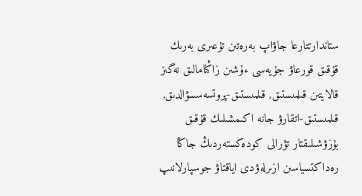ستاندارتتارعا جاۋاپ بەرەتىن تۇعىرى بەرىك قۇقىق قورعاۋ جۇيەسى ءۇشىن زاڭنامالىق نەگىز قالايتىن قىلمىستىق, قىلمىستىق-پروتسەسسۋالدىق, قىلمىستىق-اتقارۋ جانە اكىمشىلىك قۇقىق بۇزۋشىلىقتار تۋرالى كودەكستەردىڭ جاڭا رەداكتسياسىن ازىرلەۋدى اياقتاۋ جوسپارلانىپ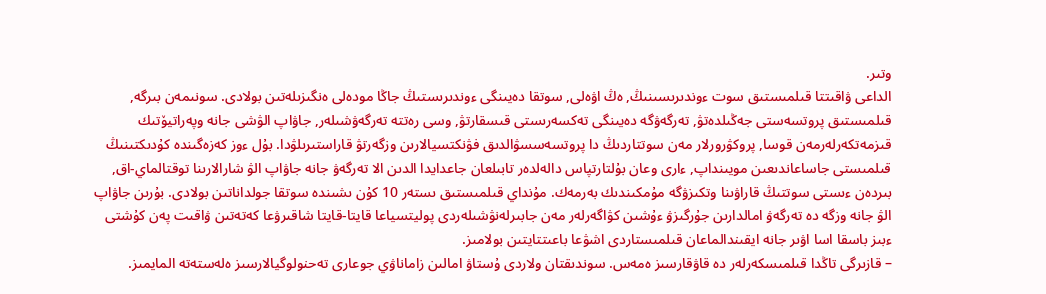وتىر.
الداعى ۋاقىتتا قىلمىستىق سوت ءوندىرىسىنىڭ, ەڭ اۋەلى, سوتقا دەيىنگى ءوندىرىستىڭ جاڭا مودەلى ەنگىزىلەتىن بولادى. سونىمەن بىرگە, قىلمىستىق پروتسەستى جەڭىلدەتۋ, تەرگەۋگە دەيىنگى تەكسەرىستى قىسقارتۋ, وسى رەتتە تەرگەۋشىلەر, جاۋاپ الۋشى جانە وپەراتيۆتىك قىزمەتكەرلەرمەن قوسا, پروكۋرورلار مەن سوتتاردىڭ دا پروتسەسسۋالدىق فۋنكتسيالارىن وزگەرتۋ قاراستىرىلۋدا. بۇل ءوز كەزەگىندە كۇدىكتىنىڭ قىلمىستى جاساعاندىعىن مويىنداپ, ءارى وعان بۇلتارتپاس دالەلدەر تابىلعان جاعدايدا الدىن الا تەرگەۋ جانە جاۋاپ الۋ شارالارىنا توقتالماي-اق, بىردەن ءىستى سوتتىڭ قاراۋىنا وتكىزۋگە مۇمكىندىك بەرمەك. مۇنداي قىلمىستىق ىستەر 10 كۇن ىشىندە سوتقا جولداناتىن بولادى. بۇرىن جاۋاپ الۋ جانە وزگە دە تەرگەۋ امالدارىن جۇرگىزۋ ءۇشىن كۋاگەرلەر مەن جابىرلەنۋشىلەردى پوليتسياعا قايتا-قايتا شاقىرۋعا كەتەتىن ۋاقىت پەن كۇشتى ءبىز باسقا اسا اۋىر جانە ايقىندالماعان قىلمىستاردى اشۋعا باعىتتايتىن بولامىز.
– قازىرگى تاڭدا قىلمىسكەرلەر دە قاۋقارسىز ەمەس. سوندىقتان ولاردى ۇستاۋ امالىن زاماناۋي جوعارى تەحنولوگيالارسىز ەلەستەتە المايمىز.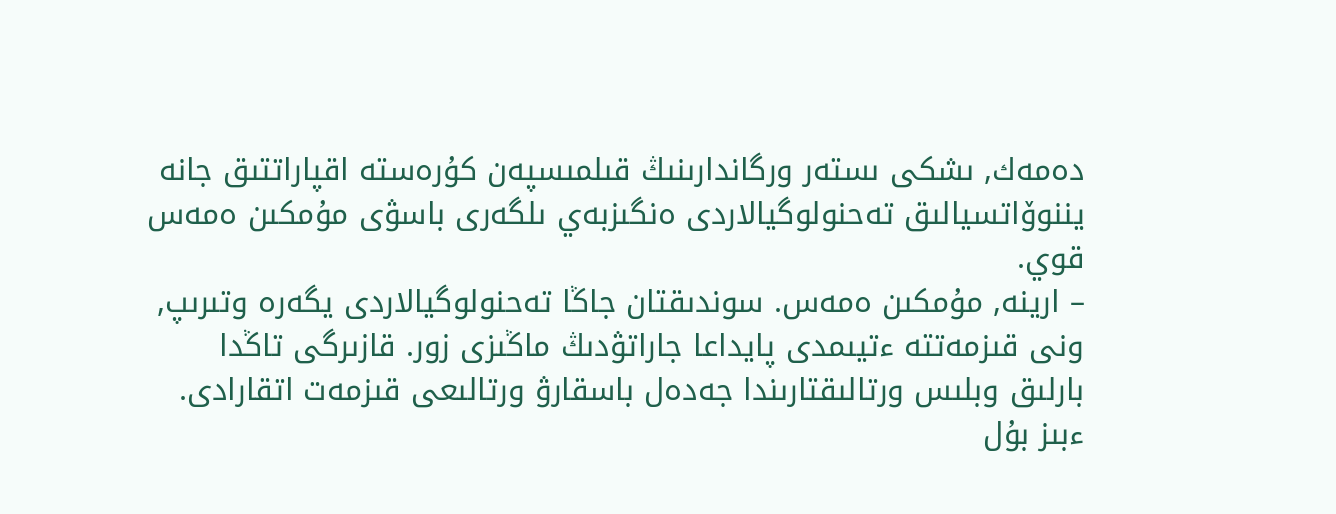دەمەك, ىشكى ىستەر ورگاندارىنىڭ قىلمىسپەن كۇرەستە اقپاراتتىق جانە يننوۆاتسيالىق تەحنولوگيالاردى ەنگىزبەي ىلگەرى باسۋى مۇمكىن ەمەس قوي.
– ارينە, مۇمكىن ەمەس. سوندىقتان جاڭا تەحنولوگيالاردى يگەرە وتىرىپ, ونى قىزمەتتە ءتيىمدى پايداعا جاراتۋدىڭ ماڭىزى زور. قازىرگى تاڭدا بارلىق وبلىس ورتالىقتارىندا جەدەل باسقارۋ ورتالىعى قىزمەت اتقارادى. ءبىز بۇل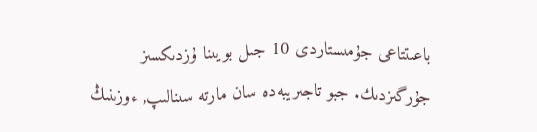باعىتتاعى جۇمىستاردى 10 جىل بويىنا ۇزدىكسىز جۇرگىزدىك. جبو تاجىريبەدە سان مارتە سىنالىپ, ءوزىنىڭ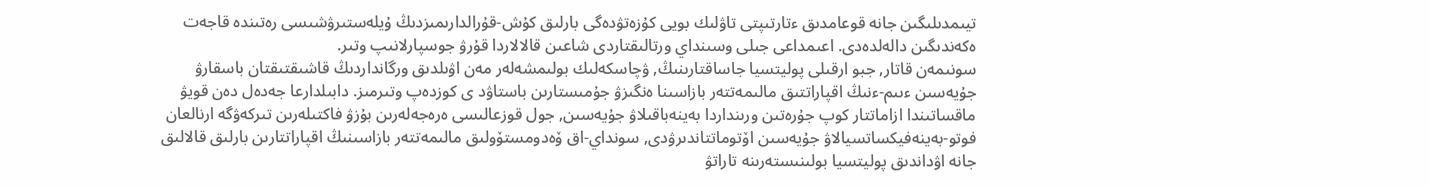تيىمدىلىگىن جانە قوعامدىق ءتارتىپتى تاۋلىك بويى كۇزەتۋدەگى بارلىق كۇش-قۇرالدارىمىزدىڭ ۇيلەستىرۋشىسى رەتىندە قاجەت ەكەندىگىن دالەلدەدى. اعىمداعى جىلى وسىنداي ورتالىقتاردى شاعىن قالالاردا قۇرۋ جوسپارلانىپ وتىر.
سونىمەن قاتار, جبو ارقىلى پوليتسيا جاساقتارىنىڭ, ۋچاسكەلىك بولىمشەلەر مەن اۋىلدىق ورگانداردىڭ قاشىقتىقتان باسقارۋ جۇيەسىن ءىىم-ءنىڭ اقپاراتتىق مالىمەتتەر بازاسىنا ەنگىزۋ جۇمىستارىن باستاۋد ى كوزدەپ وتىرمىز. دابىلدارعا جەدەل دەن قويۋ ماقساتىندا ازاماتتار كوپ جۇرەتىن ورىنداردا بەينەباقىلاۋ جۇيەسىن, جول قوزعالىسى ەرەجەلەرىن بۇزۋ فاكتىلەرىن تىركەۋگە ارنالعان فوتو-بەينەفيكساتسيالاۋ جۇيەسىن اۆتوماتتاندىرۋدى, سونداي-اق ۆەدومستۆولىق مالىمەتتەر بازاسىنىڭ اقپاراتتارىن بارلىق قالالىق جانە اۋداندىق پوليتسيا بولىنىستەرىنە تاراتۋ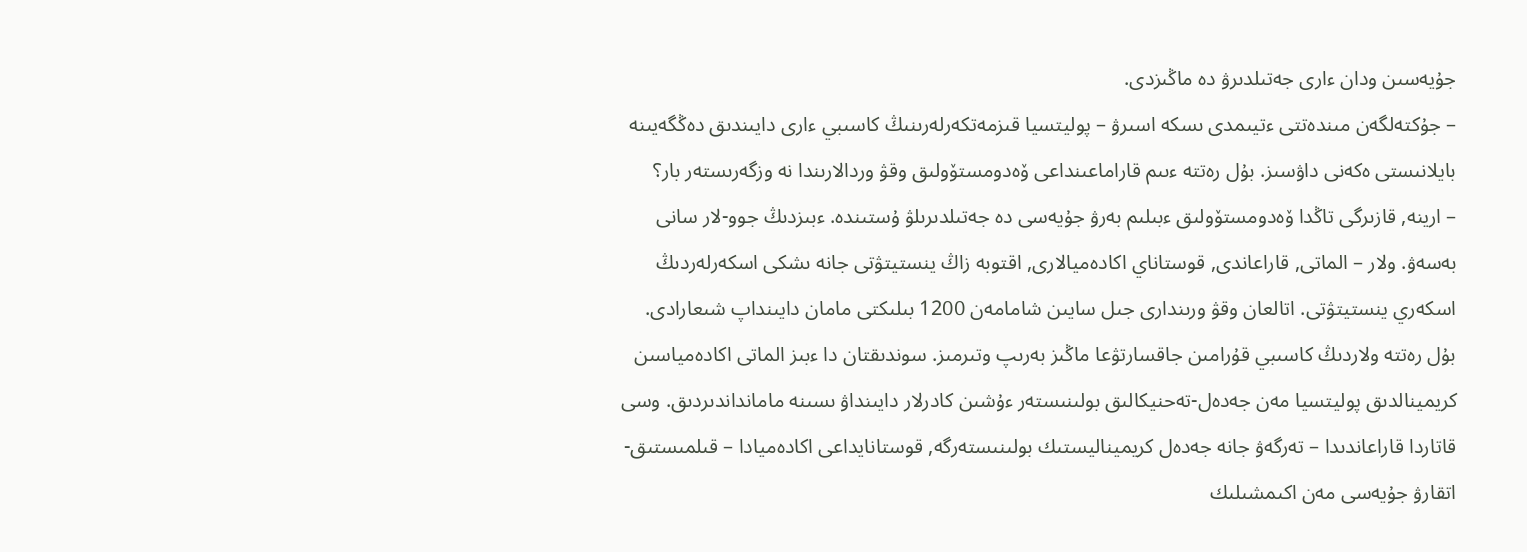جۇيەسىن ودان ءارى جەتىلدىرۋ دە ماڭىزدى.
– جۇكتەلگەن مىندەتتى ءتيىمدى ىسكە اسىرۋ – پوليتسيا قىزمەتكەرلەرىنىڭ كاسىبي ءارى دايىندىق دەڭگەيىنە بايلانىستى ەكەنى داۋسىز. بۇل رەتتە ءىىم قاراماعىنداعى ۆەدومستۆولىق وقۋ وردالارىندا نە وزگەرىستەر بار؟
– ارينە, قازىرگى تاڭدا ۆەدومستۆولىق ءبىلىم بەرۋ جۇيەسى دە جەتىلدىرىلۋ ۇستىندە. ءبىزدىڭ جوو-لار سانى بەسەۋ. ولار – الماتى, قاراعاندى, قوستاناي اكادەميالارى, اقتوبە زاڭ ينستيتۋتى جانە ىشكى اسكەرلەردىڭ اسكەري ينستيتۋتى. اتالعان وقۋ ورىندارى جىل سايىن شامامەن 1200 بىلىكتى مامان دايىنداپ شىعارادى.
بۇل رەتتە ولاردىڭ كاسىبي قۇرامىن جاقسارتۋعا ماڭىز بەرىپ وتىرمىز. سوندىقتان دا ءبىز الماتى اكادەمياسىن كريمينالدىق پوليتسيا مەن جەدەل-تەحنيكالىق بولىنىستەر ءۇشىن كادرلار دايىنداۋ ىسىنە مامانداندىردىق. وسى قاتاردا قاراعاندىدا – تەرگەۋ جانە جەدەل كريميناليستىك بولىنىستەرگە, قوستانايداعى اكادەميادا – قىلمىستىق-اتقارۋ جۇيەسى مەن اكىمشىلىك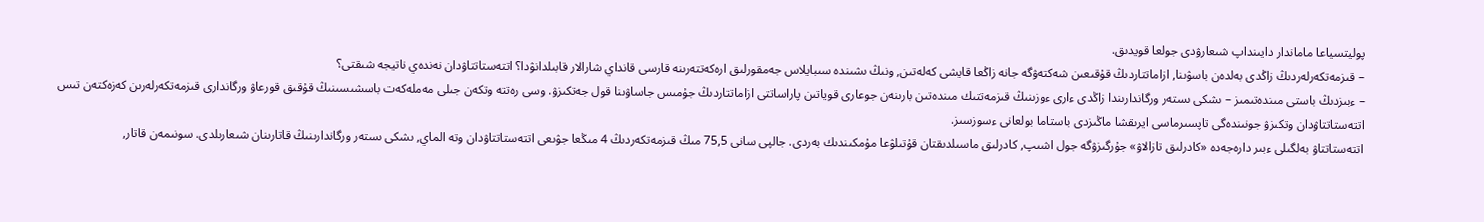پوليتسياعا ماماندار دايىنداپ شىعارۋدى جولعا قويدىق.
– قىزمەتكەرلەردىڭ زاڭدى بەلدەن باسۋىنا, ازاماتتاردىڭ قۇقىعىن شەكتەۋگە جانە زاڭعا قايشى كەلەتىن, ونىڭ ىشىندە سىبايلاس جەمقورلىق ارەكەتتەرىنە قارسى قانداي شارالار قابىلدانۋدا؟ اتتەستاتتاۋدان نەندەي ناتيجە شىقتى؟
– ءبىزدىڭ باستى مىندەتىمىز – ىشكى ىستەر ورگاندارىندا زاڭدى ءارى ءوزىنىڭ قىزمەتتىك مىندەتىن بارىنەن جوعارى قوياتىن پاراساتتى ازاماتتاردىڭ جۇمىس جاساۋىنا قول جەتكىزۋ. وسى رەتتە وتكەن جىلى مەملەكەت باسشىسىنىڭ قۇقىق قورعاۋ ورگاندارى قىزمەتكەرلەرىن كەزەكتەن تىس اتتەستاتتاۋدان وتكىزۋ جونىندەگى تاپسىرماسى ايرىقشا ماڭىزدى باستاما بولعانى ءسوزسىز.
اتتەستاتتاۋ بەلگىلى ءبىر دارەجەدە «كادرلىق تازالاۋ» جۇرگىزۋگە جول اشىپ, كادرلىق ماسىلدىقتان قۇتىلۋعا مۇمكىندىك بەردى. جالپى سانى 75,5 مىڭ قىزمەتكەردىڭ 4 مىڭعا جۋىعى اتتەستاتتاۋدان وتە الماي, ىشكى ىستەر ورگاندارىنىڭ قاتارىنان شىعارىلدى. سونىمەن قاتار,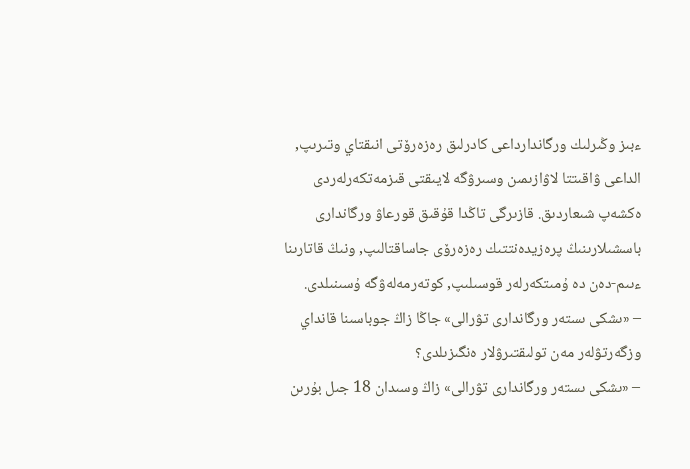ءبىز وڭىرلىك ورگاندارداعى كادرلىق رەزەرۆتى انىقتاي وتىرىپ, الداعى ۋاقىتتا لاۋازىمىن وسىرۋگە لايىقتى قىزمەتكەرلەردى ەكشەپ شىعاردىق. قازىرگى تاڭدا قۇقىق قورعاۋ ورگاندارى باسشىلارىنىڭ پرەزيدەنتتىك رەزەرۆى جاساقتالىپ, ونىڭ قاتارىنا ءىىم-دەن دە ۇمىتكەرلەر قوسىلىپ, كوتەرمەلەۋگە ۇسىنىلدى.
– «ىشكى ىستەر ورگاندارى تۋرالى» جاڭا زاڭ جوباسىنا قانداي وزگەرتۋلەر مەن تولىقتىرۋلار ەنگىزىلدى؟
– «ىشكى ىستەر ورگاندارى تۋرالى» زاڭ وسىدان 18 جىل بۇرىن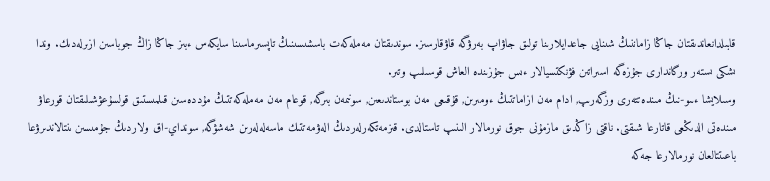قابىلدانعاندىقتان جاڭا زاماننىڭ شىنايى جاعدايلارىنا تولىق جاۋاپ بەرۋگە قاۋقارسىز. سوندىقتان مەملەكەت باسشىسىنىڭ تاپسىرماسىنا سايكەس ءبىز جاڭا زاڭ جوباسىن ازىرلەدىك. وندا ىشكى ىستەر ورگاندارى جۇزەگە اسىراتىن فۋنكتسيالار ءىس جۇزىندە العاش قوسىلىپ وتىر.
وسىلايشا ءىىو-نىڭ مىندەتتەرى وزگەرىپ, ادام مەن ازاماتتىڭ ءومىرىن, قۇقىعى مەن بوستاندىعىن, سونىمەن بىرگە, قوعام مەن مەملەكەتتىڭ مۇددەسىن قىلمىستىق قولسۇعۋشىلىقتان قورعاۋ مىندەتى الدىڭعى قاتارعا شىقتى. ناقتى زاڭدىق مازمۇنى جوق نورمالار الىنىپ تاستالدى. قىزمەتكەرلەردىڭ الەۋمەتتىك ماسەلەلەرىن شەشۋگە, سونداي-اق ولاردىڭ جۇمىسىن ىنتالاندىرۋعا باعىتتالعان نورمالارعا جەكە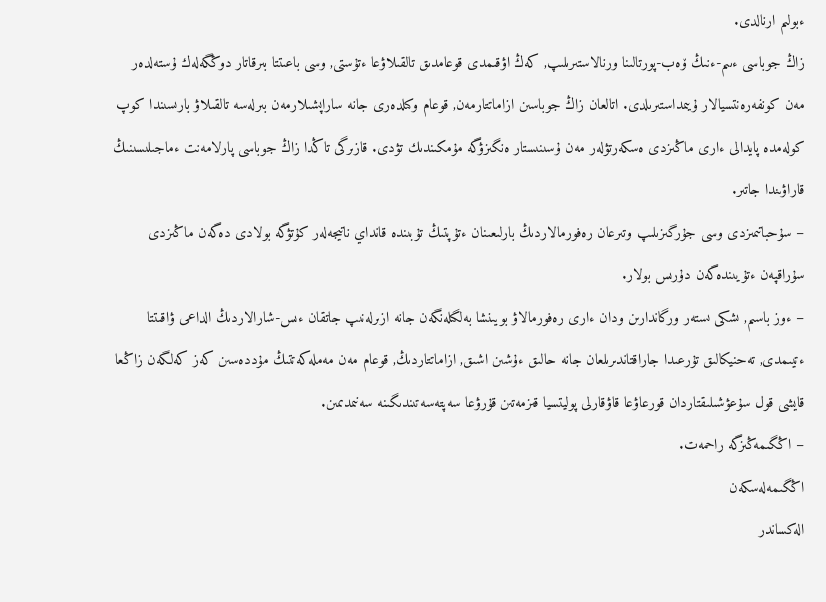ءبولىم ارنالدى.
زاڭ جوباسى ءىىم-ءنىڭ ۆەب-پورتالىنا ورنالاستىرىلىپ, كەڭ اۋقىمدى قوعامدىق تالقىلاۋعا ءتۇستى, وسى باعىتتا بىرقاتار دوڭگەلەك ۇستەلدەر مەن كونفەرەنتسيالار ۇيىمداستىرىلدى. اتالعان زاڭ جوباسىن ازاماتتارمەن, قوعام وكىلدەرى جانە ساراپشىلارمەن بىرلەسە تالقىلاۋ بارىسىندا كوپ كولەمدە پايدالى ءارى ماڭىزدى ەسكەرتۋلەر مەن ۇسىنىستار ەنگىزۋگە مۇمكىندىك تۋدى. قازىرگى تاڭدا زاڭ جوباسى پارلامەنت ءماجىلىسىنىڭ قاراۋىندا جاتىر.
– سۇحباتىمىزدى وسى جۇرگىزىلىپ وتىرعان رەفورمالاردىڭ بارلىعىنان ءتۇپتىڭ تۇبىندە قانداي ناتيجەلەر كۇتۋگە بولادى دەگەن ماڭىزدى سۇراقپەن ءتۇيىندەگەن دۇرىس بولار.
– ءوز باسىم, ىشكى ىستەر ورگاندارىن ودان ءارى رەفورمالاۋ بويىنشا بەلگىلەنگەن جانە ازىرلەنىپ جاتقان ءىس-شارالاردىڭ الداعى ۋاقىتتا ءتيىمدى, تەحنيكالىق تۇرعىدا جاراقتاندىرىلعان جانە حالىق ءۇشىن اشىق, ازاماتتاردىڭ, قوعام مەن مەملەكەتتىڭ مۇددەسىن كەز كەلگەن زاڭعا قايشى قول سۇعۋشىلىقتاردان قورعاۋعا قاۋقارلى پوليتسيا قىزمەتىن قۇرۋعا سەپتەسەتىندىگىنە سەنىمدىمىن.
– اڭگىمەڭىزگە راحمەت.
اڭگىمەلەسكەن
الەكساندر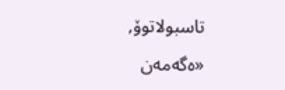تاسبولاتوۆ,
«ەگەمەن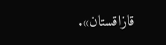قازاقستان».